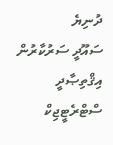ދުނިޔެ
ސައޫދީ ސަރުކާރުން އިޤްތިޞާދީ ސްޓްރެޓީޖިކް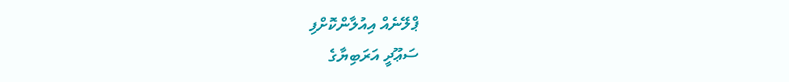ޕްލޭނެއް އިއުލާންކޮށްފި
ސަޢޫދީ އަރަބިޔާގެ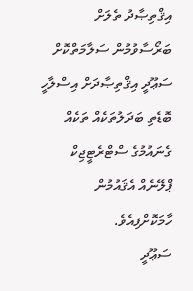އިޤްތިޞާދު ތެލަށް ބަރޯސާވުމުން ސަލާމަތްކޮށް ސަޢޫދީ އިޤްތިޞާދަށް އިސްލާހީ ބޮޑެތި ބަދަލުތަކެއް ތަކެއް ގެނައުމުގެ ސްޓްރެޓީޖިކް ޕްލޭނެއް އެޤައުމުން ހާމަކޮށްފިއެވެ.
ސަޢޫދީ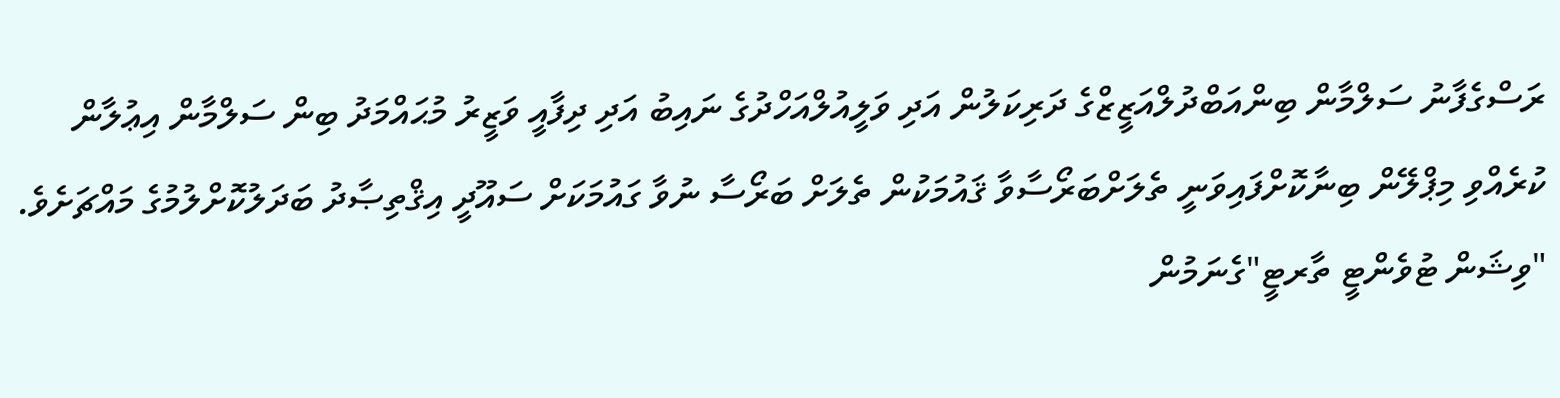ރަސްގެފާނު ސަލްމާން ބިންއަބްދުލްއަޒީޒްގެ ދަރިކަލުން އަދި ވަލީއުލްއަހްދުގެ ނައިބު އަދި ދިފާއީ ވަޒީރު މުޙައްމަދު ބިން ސަލްމާން އިޢުލާން ކުރެއްވި މިޕްލޭން ބިނާކޮށްފައިވަނީ ތެލަށްބަރޯސާވާ ޤައުމަކުން ތެލަށް ބަރޯސާ ނުވާ ގައުމަކަށް ސައޫދީ އިޤްތިޞާދު ބަދަލުކޮށްލުމުގެ މައްޗަށެވެ.
"ވިޝަން ޓުވެންޓީ ތާރޓީ"ގެނަމުން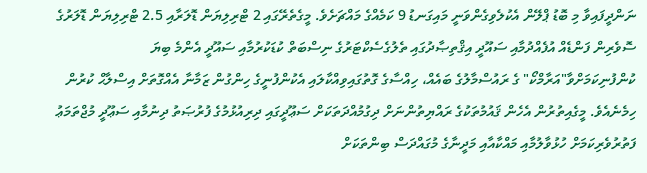ނަންދީފައިވާ މި ބޮޑު ޕްލޭން އެކުލެވިގެންވަނީ މައިގަނޑު 9 ކަމެއްގެ މައްޗަށެވެ. މީގެތެރޭގައި 2 ޓްރިލިޔަން ޑޮލަރާއި 2.5 ޓްރިލިޔަން ޑޮލަރުގެ ސޮވެރިން ފަންޑެއް އުފެއްދުމާއި ސައޫދީ އިޤްތިޞާދުގައި ތެލުގެސެކްޓަރުގެ ނިސްބަތް ކުޑަކުރުމާއި ސައޫދީ އެންމެ ބިޔަ ކުންފުނިކަމަށްވާ"އަރާމްކޯ" ގެ ރައުސްމާލުގެ ބައެއް، ހިއްސާގެ ގޮތުގައިވިއްކާލައި އެކުންފުނީގެ ހިންގުން ޒަމާނާ އެއްގޮތަށް އިސްލާޙް ކުރުން ހިމެނެއެވެ. މީގެއިތުރުން އެހެން ޤައުމުތަކުގެ ރައްޔިތުންނަށް ދިގުމުއްދަތަކަށް ސަޢޫދީގައި ދިރިއުޅުމުގެ ފުރުޞަތު ދިނުމާއި ސަޢޫދީ މުޖްތަމަޢު ފަތުރުވެރިކަމަށް ހުޅުވާލުމާއި މައްކާއާއި މަދީނާގެ މުގައްދަސް ބިންތަކަށް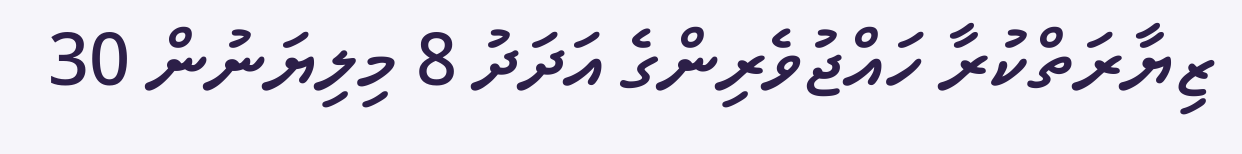ޒިޔާރަތްކުރާ ހައްޖުވެރިންގެ އަދަދު 8 މިލިޔަނުން 30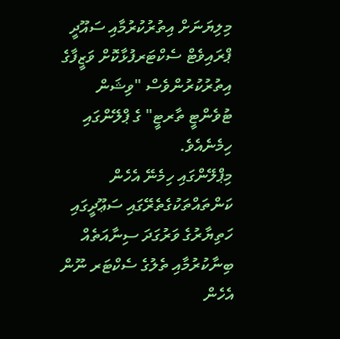މިލިޔަނަށް އިތުރުކުރުމާއި ސައޫދީ ޕްރައިވެޓް ސެކްޓަރފުޅާކޮށް ވަޒީފާގެ އިތުރުކުރުންވެސް "ވިޝަން ޓުވެންޓީ ތާރޓީ" ގެ ޕްލޭންގައި ހިމެނެއެވެ.
މިޕްލޭންގައި ހިމެނޭ އެހެން ކަންތައްތަކުގެތެރޭގައި ސަޢޫދީގައި ހަތިޔާރުގެ ވަރުގަދަ ސިނާއަތެއް ބިނާކުރުމާއި ތެލުގެ ސެކްޓަރ ނޫން އެހެން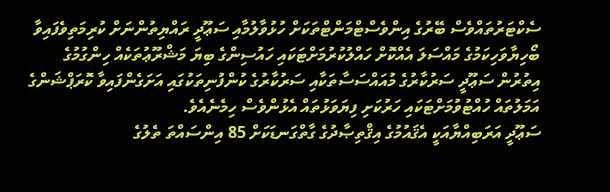ސެކްޓަރުތައްވެސް ބޭރުގެ އިންވެސްޓްމަންޓްތަކަށް ހުޅުވާލުމާއި ސަޢޫދީ ރައްޔިތުންނަށް ކުރިމަތިވެފައިވާ ބޯހިޔާވަހިކަމުގެ މައްސަލަ އެއްކޮށް ހައްލުކުރުމަށްޓަކައި ހައުސިންގެ ބިޔަ މަޝްރޫޢުތަކެއް ހިންގުމުގެ އިތުރުން ސަޢޫދީ ސަރުކާރުގެ މުއައްސަސާތަކާއި ސަރުކާރުގެ ކުންފުނިތަކުގައި އަށަގެންފައިވާ ކޮރަޕްޝަންގެ އަމަލުތައް ހުއްޓުވުމަށްޓަކައި ހަރުކަށި ފިޔަވަޅުތައް އެޅުންވެސް ހިމެނެއެވެ.
ސަޢޫދީ އަރަބިއްޔާއަކީ އެޤައުމުގެ އިޤްތިޞާދުގެ ގާތްގަނޑަކަށް 85 އިންސައްތަ ތެލުގެ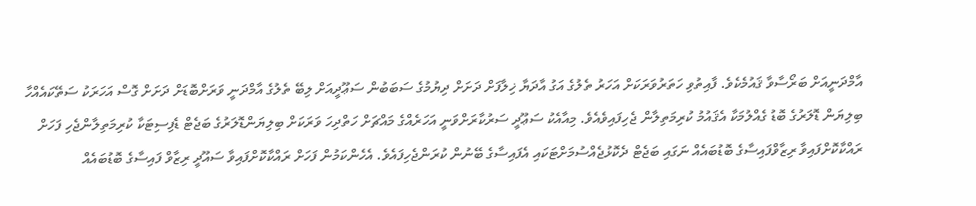އާމްދަނީއަށް ބަރޯސާވާ ޤައުމެކެވެ. ފާއިތުވި ހަތަރުވަރަކަށް އަހަރު ތެލުގެ އަގު އާދަޔާ ޚިލާފަށް ދަށަށް ދިޔުމުގެ ސަބަބުން ސަޢޫދީއަށް ލިބޭ ތެލުގެ އާމްދަނީ ވަރަށްބޮޑަށް ދަށަށް ގޮސް އަހަރަކު ސަތޭކައެއްހާ ބިލިޔަން ޑޮލަރުގެ ބޮޑު ގެއްލުމަކާ އެޤައުމު ކުރިމަތިލާން ޖެހިފައިވެއެވެ. މިއާއެކު ސަޢޫދީ ސަރުކާރަށްވަނީ އަހަރެއްގެ މައްޗަށް ހަތްދިހަ ވަރަކަށް ބިލިޔަންޑޮލަރުގެ ބަޖެޓް ޑެފިސިޓަކާ ކުރިމަތިލާންޖެހި ފަހަށް ރައްކާކޮށްފައިވާ ރިޒާވްފައިސާގެ ބޮޑުބައެއް ނަގައި ބަޖެޓް ދެކޮޅުޖެއްސުމަށްޓަކައި އެފައިސާގެ ބޭނުން ކުރަންޖެހިފައެވެ. އެހެންކަމުން ފަހަށް ރައްކާކޮށްފައިވާ ސައޫދީ ރިޒާވް ފައިސާގެ ބޮޑުބައެއް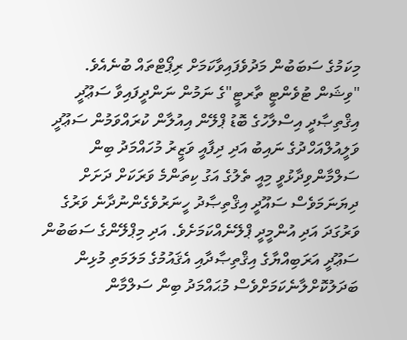މިކަމުގެ ސަބަބުން މަދުވެފައިވާކަމަށް ރިޕޯޓްތައް ބުނެއެވެ.
"ވިޝަން ޓުވެންޓީ ތާރޓީ"ގެ ނަމުން ނަންދީފައިވާ ސަޢޫދީ އިޤްތިޞާދީ އިސްލާހުގެ ބޮޑު ޕްލޭން އިއުލާން ކުރައްވަމުން ސަޢޫދީ ވަލީއުލްއަހްދުގެ ނައިބު އަދި ދިފާއީ ވަޒީރު މުހައްމަދު ބިން ސަލްމާންވިދާޅުވީ މިއީ ތެލުގެ އަގު ކިތަންމެ ވަރަކަށް ދަށަށް ދިޔަނަމަވެސް ސައޫދީ އިޤްތިޞާދު ހީނަރުވެގެންނުދާނެ ވަރުގެ ވަރުގަދަ އަދި އުންމީދީ ޕްލޭނެއްކަމަށެވެ. އަދި މިޕްލޭންގެ ސަބަބުން ސަޢޫދީ އަރަބިއްޔާގެ އިޤްތިޞާދާއި އެޤައުމުގެ މަލަމަތި މުޅިން ބަދަލުކޮށްލާނެކަމަށްވެސް މުޙައްމަދު ބިން ސަލްމާން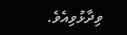ވިދާޅުވިއެވެ.